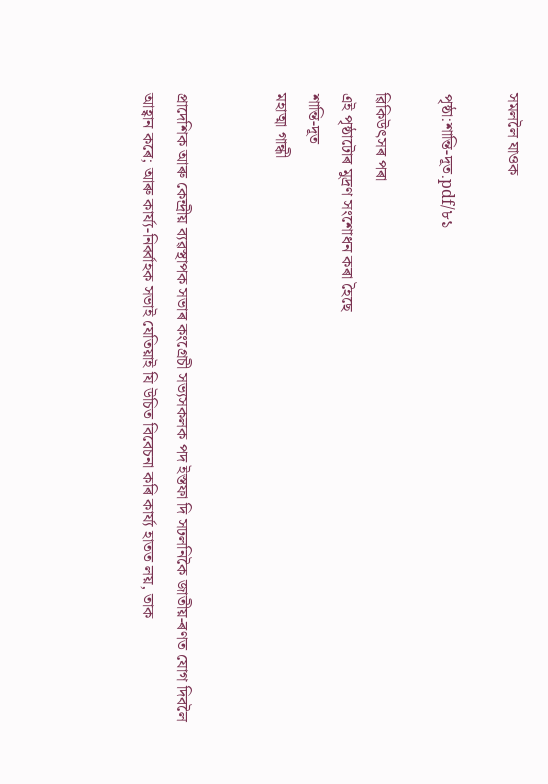সমললৈ যাওক

পৃষ্ঠা:শান্তি-দূত.pdf/৮১

ৱিকিউৎসৰ পৰা
এই পৃষ্ঠাটোৰ মুদ্ৰণ সংশোধন কৰা হৈছে
শান্তি-দূত
মহাত্মা গান্ধী


প্ৰাদেশিক আৰু কেন্দ্ৰীয় ব্যৱস্থাপক সভাৰ কংগ্ৰেচী সভ্যসকলক পদ ইস্তফা দি সঢলনিকৈ জাতীয়-ৰণত যোগ দিবলৈ আহ্বান কৰে; আৰু কাৰ্য্য-নিৰ্ব্বাহক সভাই যেতিয়াই যি উচিত বিবেচনা কৰি কাৰ্য্য হাতত লয়, তাক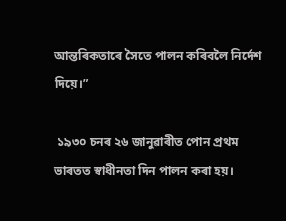আন্তৰিকতাৰে সৈতে পালন কৰিবলৈ নিৰ্দেশ দিয়ে।”

 ১৯৩০ চনৰ ২৬ জানুৱাৰীত পোন প্ৰথম ভাৰতত স্বাধীনতা দিন পালন কৰা হয়।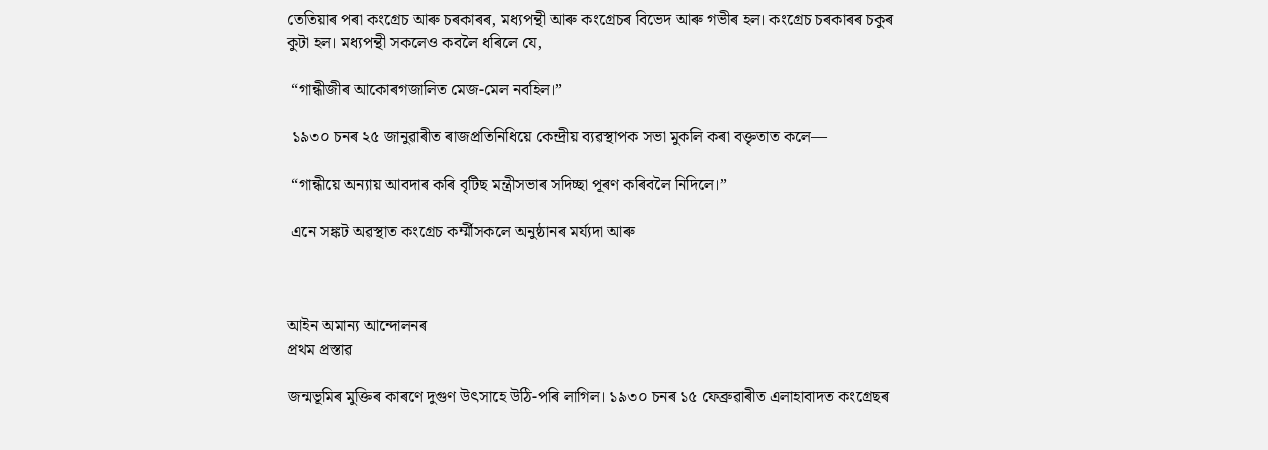তেতিয়াৰ পৰা কংগ্ৰেচ আৰু চৰকাৰৰ, মধ্যপন্থী আৰু কংগ্ৰেচৰ বিভেদ আৰু গভীৰ হল। কংগ্ৰেচ চৰকাৰৰ চকুৰ কুটা হল। মধ্যপন্থী সকলেও কবলৈ ধৰিলে যে,

 “গান্ধীজীৰ আকোৰগজালিত মেজ-মেল নবহিল।”

 ১৯৩০ চনৰ ২৫ জানুৱাৰীত ৰাজপ্ৰতিনিধিয়ে কেন্দ্ৰীয় ব্যৱস্থাপক সভা মুকলি কৰা বক্তৃতাত কলে—

 “গান্ধীয়ে অন্যায় আবদাৰ কৰি বৃটিছ মন্ত্ৰীসভাৰ সদিচ্ছা পূৰণ কৰিবলৈ নিদিলে।”

 এনে সঙ্কট অৱস্থাত কংগ্ৰেচ কৰ্ম্মীসকলে অনুষ্ঠানৰ মৰ্য্যদা আৰু



আইন অমান্য আন্দোলনৰ
প্ৰথম প্ৰস্তাৱ

জন্মভূমিৰ মুক্তিৰ কাৰণে দুগুণ উৎসাহে উঠি-পৰি লাগিল। ১৯৩০ চনৰ ১৫ ফেব্ৰুৱাৰীত এলাহাবাদত কংগ্ৰেছৰ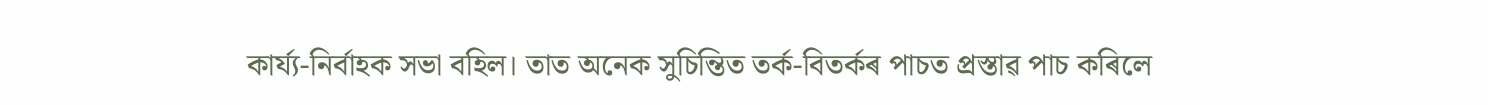কাৰ্য্য-নিৰ্বাহক সভা বহিল। তাত অনেক সুচিন্তিত তৰ্ক-বিতৰ্কৰ পাচত প্ৰস্তাৱ পাচ কৰিলে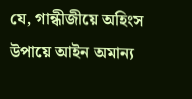যে, গান্ধীজীয়ে অহিংস উপায়ে আইন অমান্য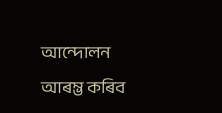আন্দোলন আৰম্ভ কৰিব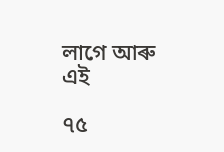লাগে আৰু এই

৭৫